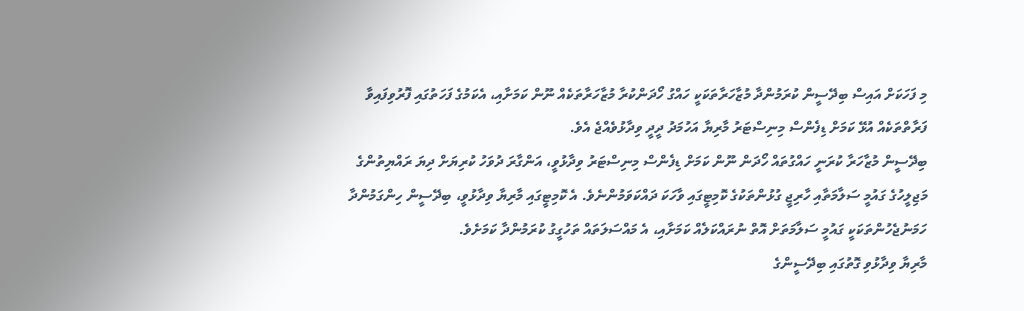މި ފަހަކަށް އައިސް ބިދޭސީން ކުރަމުންދާ މުޒާހަރާތަކަކީ ހައްގު ހޯދަންކުރާ މުޒާހަރާތަކެއް ނޫން ކަމަށާއި، އެކަމުގެ ފަހަތުގައި ފޮރުވިފައިވާ ފަރާތްތަކެއް އުޅޭ ކަމަށް ޑިފެންސް މިނިސްޓަރު މާރިޔާ އަހުމަދު ދީދީ ވިދާޅުވެއްޖެ އެވެ.
ބިދޭސީން މުޒާހަރާ ކުރަނީ ހައްގުތައް ހޯދަން ނޫން ކަމަށް ޑިފެންސް މިނިސްޓަރު ވިދާޅުވީ، އަންގާރަ ދުވަހު ކުރިޔަށް ދިޔަ ރައްޔިތުންގެ މަޖިލީހުގެ ގައުމީ ސަލާމަތާއި ހާރިޖީ ގުޅުންތަކުގެ ކޮމިޓީގައި ވާހަކަ ދައްކަވަމުންނެވެ. އެ ކޮމިޓީގައި މާރިޔާ ވިދާޅުވީ، ބިދޭސީން ހިންގަމުންދާ ހަމަނުޖެހުންތަކަކީ ގައުމީ ސަލާމަތަށް އޮތް ނުރައްކަލެއް ކަމަށާއި، އެ މައްސަލަތައް ތަހުގީގު ކުރަމުންދާ ކަމަށެވެ.
މާރިޔާ ވިދާޅުވި ގޮތުގައި ބިދޭސީންގެ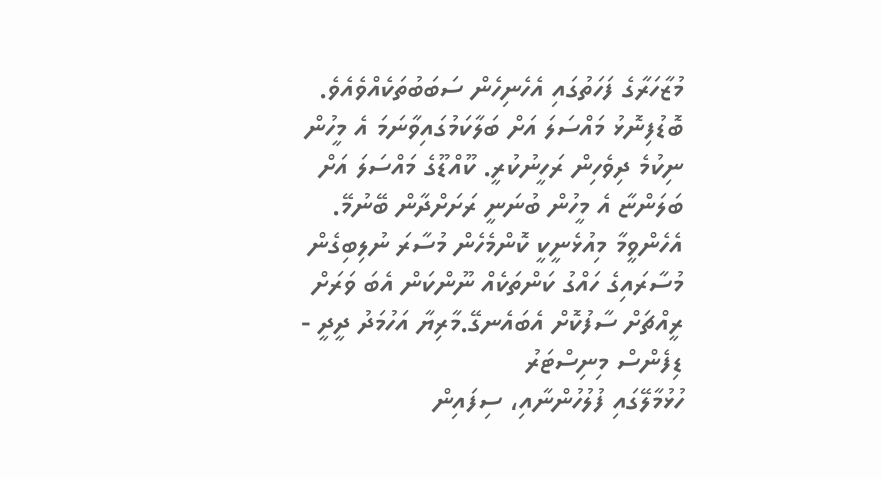މުޒާހަރާގެ ފަހަތުގައި އެހެނިހެން ސަބަބުތަކެއްވެއެވެ.
ބޮޑުފިނޮޅު މައްސަލަ އަށް ބަލާކަމުގައިވާނަމަ އެ މީހުން ނިކުމެ ދިވެހިން ރަހީނުކުރީ. ކޫއްޑޫގެ މައްސަލަ އަށް ބަލަންޏާ އެ މީހުން ބުނަނީ ރަށަށްދާން ބޭނުމޭ. އެހެންވީމާ މިއުޅެނީކީ ކޮންމެހެން މުސާރަ ނުލިބިގެން މުސާރައިގެ ހައްގު ކަންތަކެއް ނޫންކަން އެބަ ވަރަށް ރީއްޗަށް ސާފުކޮށް އެބައެނގޭ.މާރިޔާ އަހުމަދު ދީދީ - ޑިފެންސް މިނިސްޓަރު
ހުޅުމާލޭގައި ފުލުހުންނާއި، ސިފައިން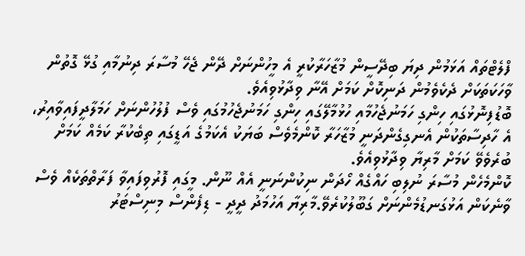ފްލެޓްތައް އަޅަމުން ދިޔަ ބިދޭސީން މުޒާހަރާކުރީ އެ މީހުންނަށް ދޭން ޖެހޭ މުސާރަ ދިނުމާއި ގުޅޭ ގޮތުން ވާހަކަތަކަށް ދެކެވެމުން ދަނިކޮށް ކަމަށް އޭނާ ވިދާޅުވިއެވެ.
ބޮޑުފިނޮޅުގައި ހިންގި ހަމަނުޖެހުމާއި ހުޅުމާލޭގައި ހިންގި ހަމަނުޖެހުމުގައި ވެސް ފުލުހުންނަށް ހަމަލާދީފައިވާއިރު، އެ ހާދިސާތަކުން އެނގިގެންދަނީ މުޒާހަރާ ކޮންމެވެސް ބަޔަކު އެކަމުގެ އަޑީގައި ތިބެކުރާ ކަމެއް ކަމަށް ބުރެވެވޭ ކަމަށް މާރިޔާ ވިދާޅުވިއެވެ.
ކޮންމެހެން މުސާރަ ނުލިބި ހައްގެއް ހޯދަން ނިކުންނަނީ އެއް ނޫން. މީގައި ފޮރުވިފައިވާ ފަރާތްތަކެއް ވެސް ވާނެކަން އަޅުގަނޑުމެންނަށް ގަބޫލުކުރެވޭ.މާރިޔާ އަހުމަދު ދީދީ - ޑިފެންސް މިނިސްޓަރު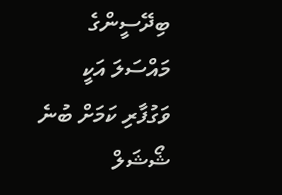ބިދޭސީންގެ މައްސަލަ އަކީ ވަގުފާރި ކަމަށް ބުނެ ޝޯޝަލް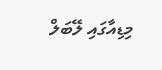މިޑިއާގައި ލޭބަލް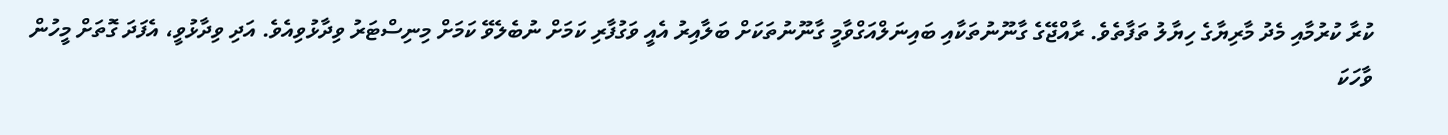ކުރާ ކުރުމާއި މެދު މާރިޔާގެ ހިޔާލު ތަފާތެވެ. ރާއްޖޭގެ ގާނޫނުތަކާއި ބައިނަލްއަގްވާމީ ގާނޫނުތަކަށް ބަލާއިރު އެއީ ވަގުފާރި ކަމަށް ނުބެލެވޭ ކަމަށް މިނިސްޓަރު ވިދާޅުވިއެވެ. އަދި ވިދާޅުވީ، އެފަދަ ގޮތަށް މީހުން ވާހަކަ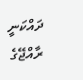ދައްކަނީ ރާއްޖޭގެ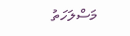މަސްލަހަތު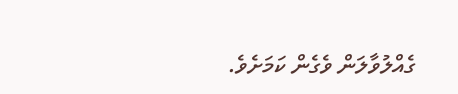ގެއްލުވާލަން ވެގެން ކަމަށެވެ.